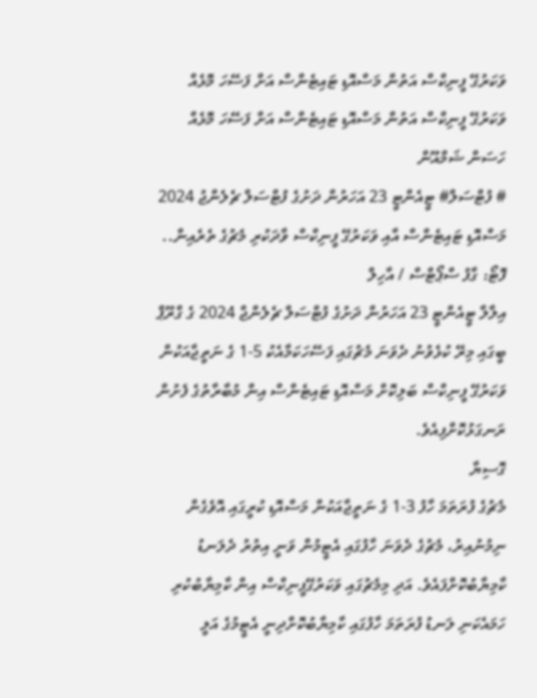ވަކަރުގޭ ފީނިކްސް އަތުން މަސްއޮޑި ޓައިޓެންސް އަށް ފަސޭހަ މޮޅެއް
ވަކަރުގޭ ފީނިކްސް އަތުން މަސްއޮޑި ޓައިޓެންސް އަށް ފަސޭހަ މޮޅެއް
ހަސަން ޝަމްއޫން
# ފުޓްސަލް# ޓީއެންޓީ 23 އަހަރުން ދަށުގެ ފުޓްސަލް ޗެލެންޖު 2024
މަސްއޮޑި ޓައިޓެންސް އާއި ވަކަރުގޭ ފީނިކްސް ވާދަކުރި މެޗުގެ ތެރެއިން.. ފޮޓޯ: ގާފު ސްޕޯޓްސް / އާހިލް
އިލާލާ ޓީއެންޓީ 23 އަހަރުން ދަށުގެ ފުޓްސަލް ޗެލެންޖް 2024 ގެ ގްރޫޕް ބީގައި މިރޭ ކުޅެވުނު ދެވަނަ މެޗުގައި ފަސޭހަކަމާއެކު 5-1 ގެ ނަތީޖާއަކުން ވަކަރުގޭ ފީނިކްސް ބަލިކޮށް މަސްއޮޑި ޓައިޓެންސް އިން މުބާރާތުގެ ފެށުން ރަނގަޅުކޮށްފިއެވެ.
ގޮސިޔާ
މެޗުގެ ފުރަތަމަ ހާފު 3-1 ގެ ނަތީޖާއަކުން މަސްއޮޑި ކުރީގައި އޮވެގެން ނިމުނުއިރު، މެޗުގެ ދެވަނަ ހާފުގައި އެޓީމުން ވަނީ އިތުރު ދެލަނޑު ކާމިޔާބުކޮށްފައެވެ. އަދި މިމެޗުގައި ވަކަރުގޭފީނިކްސް އިން ކާމިޔާބުކުރި ހަމައެކަނި ލަނޑު ފުރަތަމަ ހާފުގައި ކާމިޔާބުކޮށްދިނީ އެޓީމުގެ އަލީ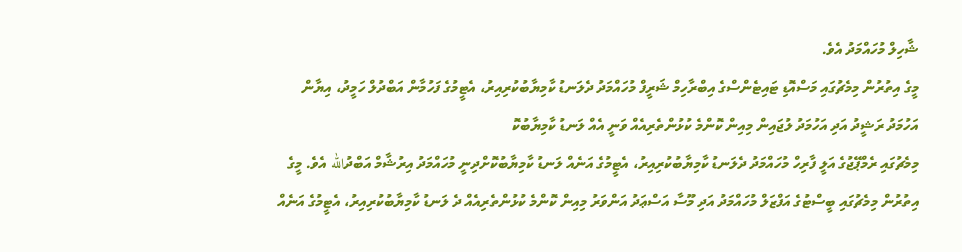ޝާހިލް މުހައްމަދު އެވެ.
މީގެ އިތުރުން މިމެޗުގައި މަސްއޮޑި ޓައިޓެންސްގެ އިބްރާހިމް ޝަރީފް މުހައްމަދު ދެލަނޑު ކާމިޔާބުކުރިއިރު، އެޓީމުގެ ފަހުމާން އަބްދުލް ހަމީދު، އިޔާން އަހުމަދު ރަޝީދު އަދި އަހުމަދު ލުޖައިން މިއިން ކޮންމެ ކުޅުންތެރިއެއް ވަނީ އެއް ލަނޑު ކާމިޔާބުކޮ
މިމެޗުގައި ރެމްޕޭޖުގެ އަލީ ފާރިހް މުހައްމަދު ދެލަނޑު ކާމިޔާބުކުރިއިރު، އެޓީމުގެ އަނެއް ލަނޑު ކާމިޔާބުކޮށްދިނީ މުހައްމަދު އިރުޝާމް އަބްދުالله އެވެ. މީގެ އިތުރުން މިމެޗުގައި ބީސްޓުގެ އަފްޒަލް މުހައްމަދު އަދި މޫސާ އަސްޢަދު އަންވަރު މިއިން ކޮންމެ ކުޅުންތެރިއެއް ދެ ލަނޑު ކާމިޔާބުކުރިއިރު، އެޓީމުގެ އަނެއް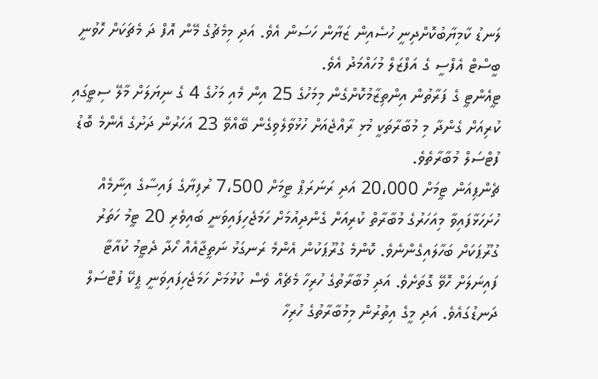ލަނޑު ކާމިޔާބުކޮށްދިނީ ހުސެއިން ޒަޔާން ހަސަން އެވެ. އަދި މިމެޗުގެ މޭން އޮފް ދަ މެޗަކަށް ހޮވުނީ ބީސްޓް އެފްސީ ގެ އަފްޒަލް މުހައްމަދު އެވެ.
ޓީއެންޓީ ގެ ފަރާތުން އިންތިޒާމުކޮށްގެން މިމަހުގެ 25 އިން މެއި މަހުގެ 4 ގެ ނިޔަލަށް މާލޭ ސިޓީގައި ކުރިއަށް ގެންދާ މި މުބާރާތަކީ މުޅި ރާއްޖެއަށް ހުޅުވާލެވިގެން ބޭއްވޭ 23 އަހަރުން ދަށުގެ އެންމެ ބޮޑު ފުޓްސަލް މުބާރާތެވެ.
ޗެންޕިއަން ޓީމަށް 20،000 އަދި ރަނަރަޕް ޓީމަށް 7،500 ރުފިޔާގެ ފައިސާގެ އިނާމެއް ހުށަހަޅާފައިވާ މިއަހަރުގެ މުބާރާތް ކުރިއަށް ގެންދިއުމަށް ހަމަޖެހިފައިވަނީ ބައިވެރި 20 ޓީމު ހަތަރު ގުރޫޕަކަށް ބަހާލައިގެންނެވެ. ކޮންމެ ގުރޫޕަކުން އެންމެ ރަނގަޅު ނަތީޖާއެއް ހޯދާ ދެޓީމު ކުއާޓާ ފައިނަލަށް ހޮވޭ ގޮތަށެވެ. އަދި މުބާރާތުގެ ހުރިހާ މެޗެއް ވެސް ކުޅުމަށް ހަމަޖެހިފައިވަނީ ޕީކޭ ފުޓްސަލް ދަނޑުގައެވެ. އަދި މީގެ އިތުރުން މިމުބާރާތުގެ ހުރިހާ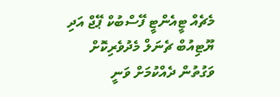މެޗެއް ޓީއެންޓީ ފޭސްބުކް ޕޭޖް އަދި ޔޫޓިއުބް ޗެނަލް މެދުވެރިކޮށް ވަގުތުން ދެއްކުމަށް ވަނީ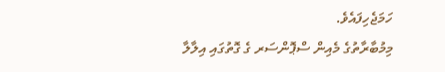ހަމަޖެހިފައެވެ.
މިމުބާރާތުގެ މެއިން ސްޕޮންސަރ ގެ ގޮތުގައި އިލާލާ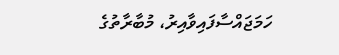ހަމަޖައްސާފައިވާއިރު، މުބާރާތުގެ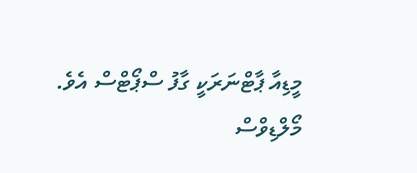މީޑިއާ ޕާޓްނަރަކީ ގާފު ސްޕޯޓްސް އެވެ.
މޯލްޑިވްސް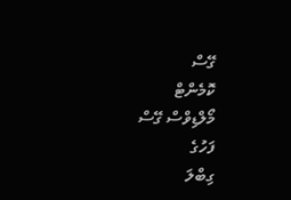ގޭސް
ކޮމެންޓް
މޯލްޑިވްސް ގޭސް
ފަހުގެ
ގިބްލަ